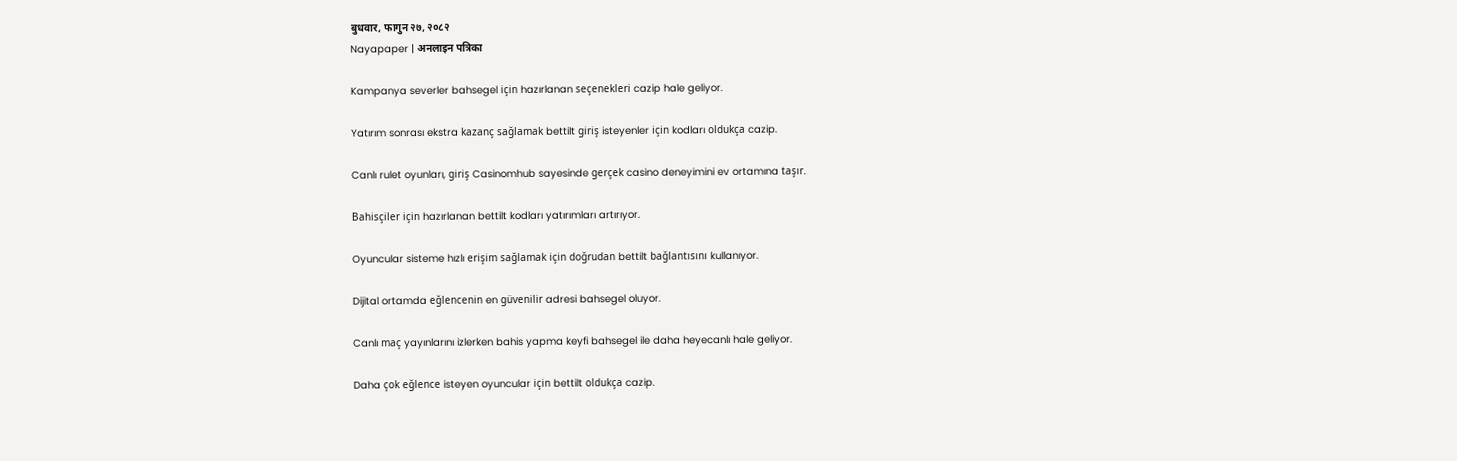बुधवार, फागुन २७, २०८२
Nayapaper | अनलाइन पत्रिका

Kampanya severler bahsegel için hazırlanan seçenekleri cazip hale geliyor.

Yatırım sonrası ekstra kazanç sağlamak bettilt giriş isteyenler için kodları oldukça cazip.

Canlı rulet oyunları, giriş Casinomhub sayesinde gerçek casino deneyimini ev ortamına taşır.

Bahisçiler için hazırlanan bettilt kodları yatırımları artırıyor.

Oyuncular sisteme hızlı erişim sağlamak için doğrudan bettilt bağlantısını kullanıyor.

Dijital ortamda eğlencenin en güvenilir adresi bahsegel oluyor.

Canlı maç yayınlarını izlerken bahis yapma keyfi bahsegel ile daha heyecanlı hale geliyor.

Daha çok eğlence isteyen oyuncular için bettilt oldukça cazip.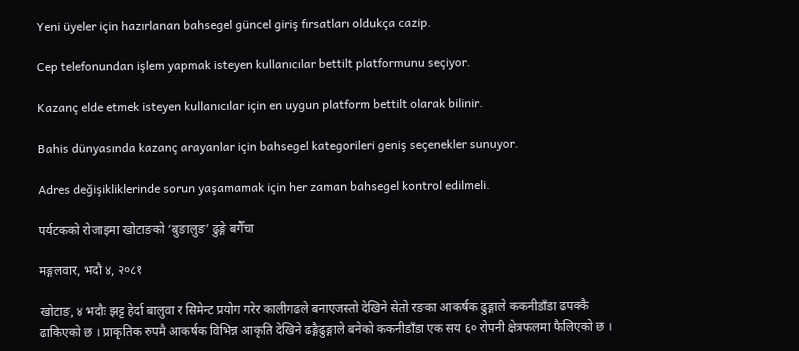Yeni üyeler için hazırlanan bahsegel güncel giriş fırsatları oldukça cazip.

Cep telefonundan işlem yapmak isteyen kullanıcılar bettilt platformunu seçiyor.

Kazanç elde etmek isteyen kullanıcılar için en uygun platform bettilt olarak bilinir.

Bahis dünyasında kazanç arayanlar için bahsegel kategorileri geniş seçenekler sunuyor.

Adres değişikliklerinde sorun yaşamamak için her zaman bahsegel kontrol edilmeli.

पर्यटकको रोजाइमा खोटाङको ‘बुङालुङ’ ढुङ्गे बगैँचा

मङ्गलवार, भदौ ४, २०८१

खोटाङ, ४ भदौः झट्ट हेर्दा बालुवा र सिमेन्ट प्रयोग गरेर कालीगढले बनाएजस्तो देखिने सेतो रङका आकर्षक ढुङ्गाले ककनीडाँडा ढपक्कै ढाकिएको छ । प्राकृतिक रुपमै आकर्षक विभिन्न आकृति देखिने ढङ्गैढुङ्गाले बनेको ककनीडाँडा एक सय ६० रोपनी क्षेत्रफलमा फैलिएको छ ।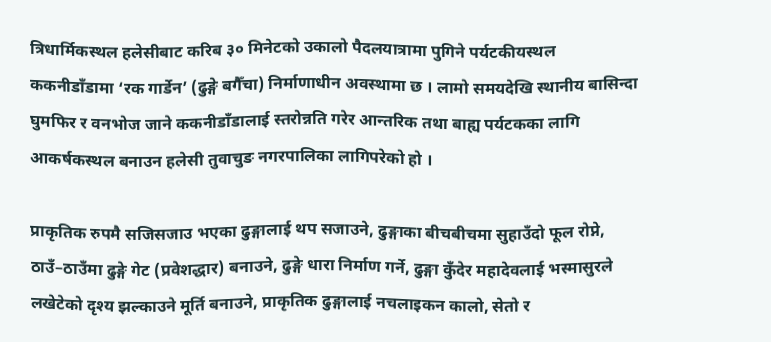त्रिधार्मिकस्थल हलेसीबाट करिब ३० मिनेटको उकालो पैदलयात्रामा पुगिने पर्यटकीयस्थल ककनीडाँडामा ‘रक गार्डेन’ (ढुङ्गे बगैँचा) निर्माणाधीन अवस्थामा छ । लामो समयदेखि स्थानीय बासिन्दा घुमफिर र वनभोज जाने ककनीडाँडालाई स्तरोन्नति गरेर आन्तरिक तथा बाह्य पर्यटकका लागि आकर्षकस्थल बनाउन हलेसी तुवाचुङ नगरपालिका लागिपरेको हो ।

प्राकृतिक रुपमै सजिसजाउ भएका ढुङ्गालाई थप सजाउने, ढुङ्गाका बीचबीचमा सुहाउँदो फूल रोप्ने, ठाउँ–ठाउँमा ढुङ्गे गेट (प्रवेशद्धार) बनाउने, ढुङ्गे धारा निर्माण गर्ने, ढुङ्गा कुँदेर महादेवलाई भस्मासुरले लखेटेको दृश्य झल्काउने मूर्ति बनाउने, प्राकृतिक ढुङ्गालाई नचलाइकन कालो, सेतो र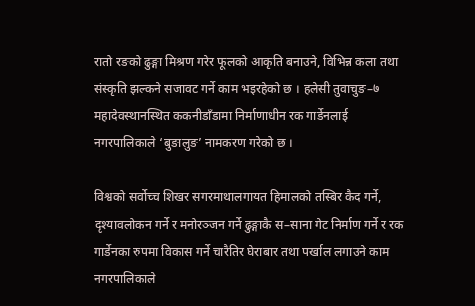रातो रङको ढुङ्गा मिश्रण गरेर फूलको आकृति बनाउने, विभिन्न कला तथा संस्कृति झल्कने सजावट गर्ने काम भइरहेको छ । हलेसी तुवाचुङ–७ महादेवस्थानस्थित ककनीडाँडामा निर्माणाधीन रक गार्डेनलाई नगरपालिकाले ‘बुङालुङ’ नामकरण गरेको छ ।

विश्वको सर्वोच्च शिखर सगरमाथालगायत हिमालको तस्बिर कैद गर्ने, दृश्यावलोकन गर्ने र मनोरञ्जन गर्ने ढुङ्गाकै स–साना गेट निर्माण गर्ने र रक गार्डेनका रुपमा विकास गर्ने चारैतिर घेराबार तथा पर्खाल लगाउने काम नगरपालिकाले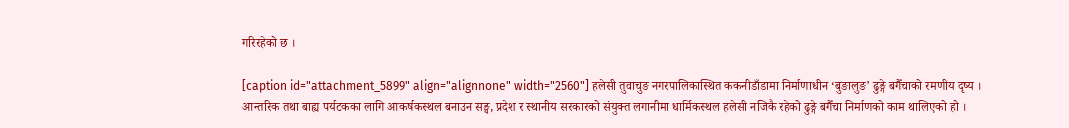गरिरहेको छ ।

[caption id="attachment_5899" align="alignnone" width="2560"] हलेसी तुवाचुङ नगरपालिकास्थित ककनीडाँडामा निर्माणाधीन ‘बुङालुङ’ ढुङ्गे बगैँचाको रमणीय दृष्य । आन्तरिक तथा बाह्य पर्यटकका लागि आकर्षकस्थल बनाउन सङ्घ, प्रदेश र स्थानीय सरकारको संयुक्त लगानीमा धार्मिकस्थल हलेसी नजिकै रहेको ढुङ्गे बगैँचा निर्माणको काम थालिएको हो ।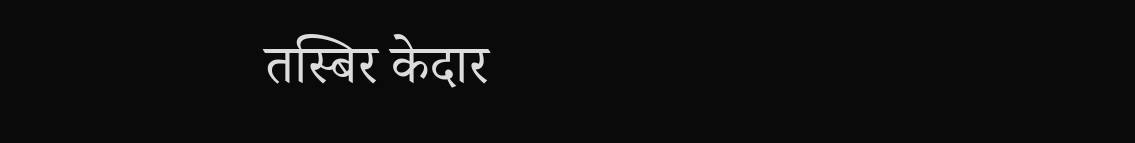तस्बिर केदार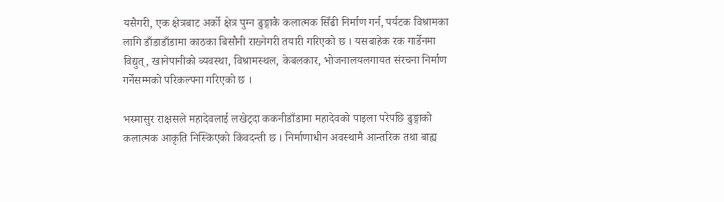यसैगरी, एक क्षेत्रबाट अर्को क्षेत्र पुग्न ढुङ्गाकै कलात्मक सिँढी निर्माण गर्न, पर्यटक विश्रामका लागि डाँडाडाँडामा काठका बिसौनी राख्नेगरी तयारी गरिएको छ । यसबाहेक रक गार्डेनमा विद्युत्, खानेपानीको व्यवस्था, विश्रामस्थल, केबलकार, भोजनालयलगायत संरचना निर्माण गर्नेसम्मको परिकल्पना गरिएको छ ।

भस्मासुर राक्षसले महादेवलाई लखेट्दा ककनीडाँडामा महादेवको पाइला परेपछि ढुङ्गाको कलात्मक आकृति निस्किएको किंवदन्ती छ । निर्माणाधीन अवस्थामै आन्तरिक तथा बाह्य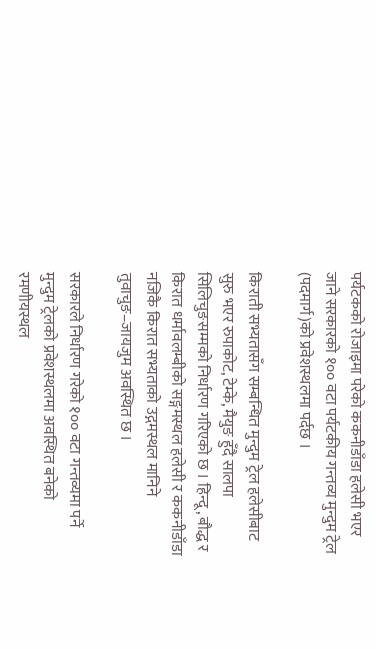पर्यटकको रोजाइमा परेको ककनीडाँडा हलेसी भएर जाने सरकारको १०० वटा पर्यटकीय गन्तव्य मुन्दुम ट्रेल (पदमार्ग)को प्रवेशस्थलमा पर्दछ ।

किराती सभ्यतासँग सम्बन्धित मुन्दुम ट्रेल हलेसीबाट सुरु भएर रुपाकोट, टेम्के, मैयुङ हुँदै सालपा सिलिचुङसम्मको निर्धारण गरिएको छ । हिन्दू, बौद्ध र किरात धर्मावलम्बीको सङ्गमस्थल हलेसी र ककनीडाँडा नजिकै किरात सभ्यताको उद्गमस्थल मानिने तुवाचुङ–जायजुम अवस्थित छ ।

सरकारले निर्धारण गरेको १०० वटा गन्तव्यमा पर्ने मुन्दुम ट्रेलको प्रवेशस्थलमा अवस्थित बनेको रमणीयस्थल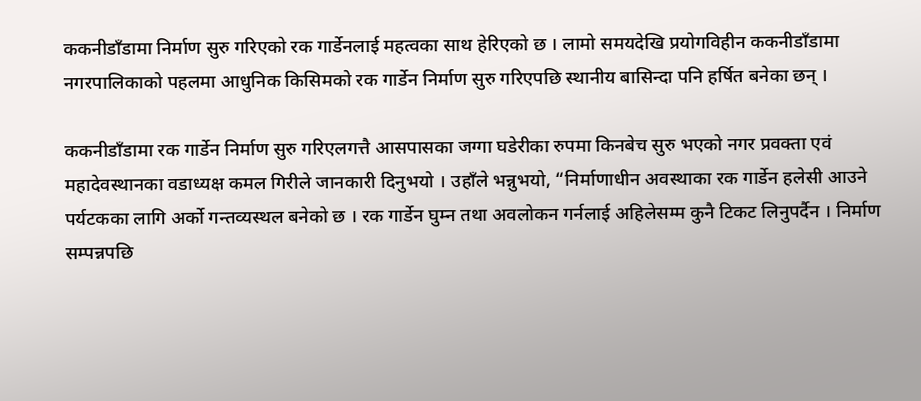ककनीडाँडामा निर्माण सुरु गरिएको रक गार्डेनलाई महत्वका साथ हेरिएको छ । लामो समयदेखि प्रयोगविहीन ककनीडाँडामा नगरपालिकाको पहलमा आधुनिक किसिमको रक गार्डेन निर्माण सुरु गरिएपछि स्थानीय बासिन्दा पनि हर्षित बनेका छन् ।

ककनीडाँडामा रक गार्डेन निर्माण सुरु गरिएलगत्तै आसपासका जग्गा घडेरीका रुपमा किनबेच सुरु भएको नगर प्रवक्ता एवं महादेवस्थानका वडाध्यक्ष कमल गिरीले जानकारी दिनुभयो । उहाँले भन्नुभयो, “निर्माणाधीन अवस्थाका रक गार्डेन हलेसी आउने पर्यटकका लागि अर्को गन्तव्यस्थल बनेको छ । रक गार्डेन घुम्न तथा अवलोकन गर्नलाई अहिलेसम्म कुनै टिकट लिनुपर्दैन । निर्माण सम्पन्नपछि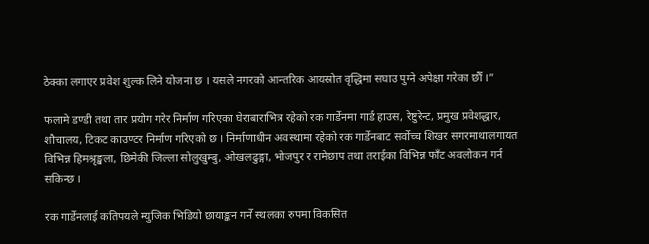ठेक्का लगाएर प्रवेश शुल्क लिने योजना छ । यसले नगरको आन्तरिक आयस्रोत वृद्धिमा सघाउ पुग्ने अपेक्षा गरेका छौँ ।”

फलामे डण्डी तथा तार प्रयोग गरेर निर्माण गरिएका घेराबाराभित्र रहेको रक गार्डेनमा गार्ड हाउस, रेष्टुरेन्ट, प्रमुख प्रवेशद्धार, शौचालय, टिकट काउण्टर निर्माण गरिएको छ । निर्माणाधीन अवस्थामा रहेको रक गार्डेनबाट सर्वोच्च शिखर सगरमाथालगायत विभिन्न हिमश्रृङ्खला, छिमेकी जिल्ला सोलुखुम्बु, ओखलढुङ्गा, भोजपुर र रामेछाप तथा तराईका विभिन्न फाँट अवलोकन गर्न सकिन्छ ।

रक गार्डेनलाई कतिपयले म्युजिक भिडियो छायाङ्कन गर्ने स्थलका रुपमा विकसित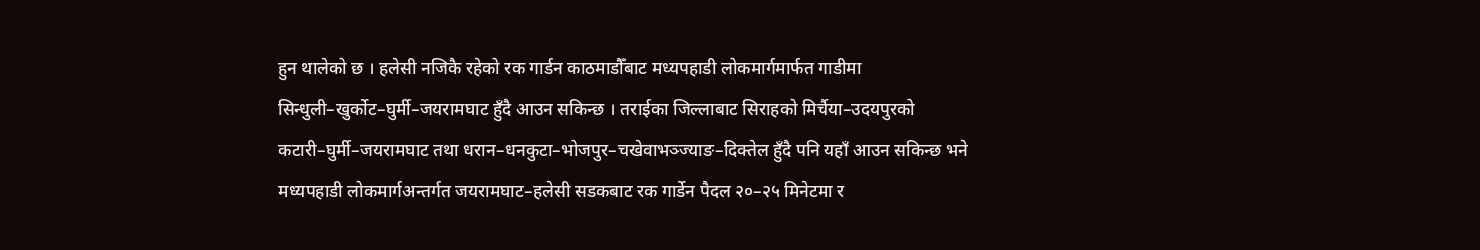हुन थालेको छ । हलेसी नजिकै रहेको रक गार्डन काठमाडौँबाट मध्यपहाडी लोकमार्गमार्फत गाडीमा सिन्धुली–खुर्कोट–घुर्मी–जयरामघाट हुँदै आउन सकिन्छ । तराईका जिल्लाबाट सिराहको मिर्चैया–उदयपुरको कटारी–घुर्मी–जयरामघाट तथा धरान–धनकुटा–भोजपुर–चखेवाभञ्ज्याङ–दिक्तेल हुँदै पनि यहाँ आउन सकिन्छ भने मध्यपहाडी लोकमार्गअन्तर्गत जयरामघाट–हलेसी सडकबाट रक गार्डेन पैदल २०–२५ मिनेटमा र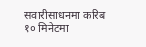सवारीसाधनमा करिब १० मिनेटमा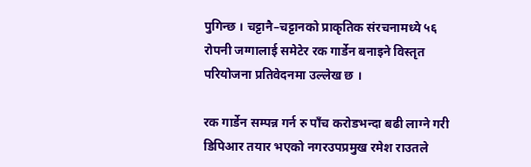पुगिन्छ । चट्टानै–चट्टानको प्राकृतिक संरचनामध्ये ५६ रोपनी जग्गालाई समेटेर रक गार्डेन बनाइने विस्तृत परियोजना प्रतिवेदनमा उल्लेख छ ।

रक गार्डेन सम्पन्न गर्न रु पाँच करोडभन्दा बढी लाग्ने गरी डिपिआर तयार भएको नगरउपप्रमुख रमेश राउतले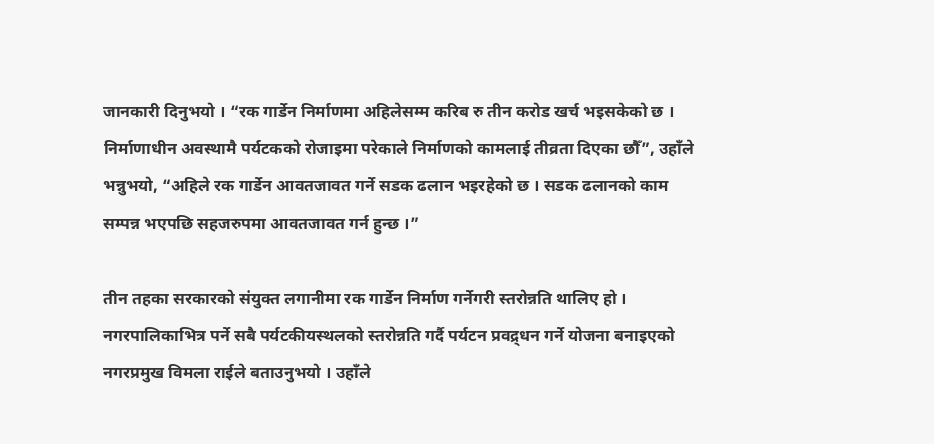जानकारी दिनुभयो । “रक गार्डेन निर्माणमा अहिलेसम्म करिब रु तीन करोड खर्च भइसकेको छ । निर्माणाधीन अवस्थामै पर्यटकको रोजाइमा परेकाले निर्माणको कामलाई तीव्रता दिएका छौँ”, उहाँले भन्नुभयो, “अहिले रक गार्डेन आवतजावत गर्ने सडक ढलान भइरहेको छ । सडक ढलानको काम सम्पन्न भएपछि सहजरुपमा आवतजावत गर्न हुन्छ ।”

तीन तहका सरकारको संयुक्त लगानीमा रक गार्डेन निर्माण गर्नेगरी स्तरोन्नति थालिए हो । नगरपालिकाभित्र पर्ने सबै पर्यटकीयस्थलको स्तरोन्नति गर्दै पर्यटन प्रवद्र्धन गर्ने योजना बनाइएको नगरप्रमुख विमला राईले बताउनुभयो । उहाँले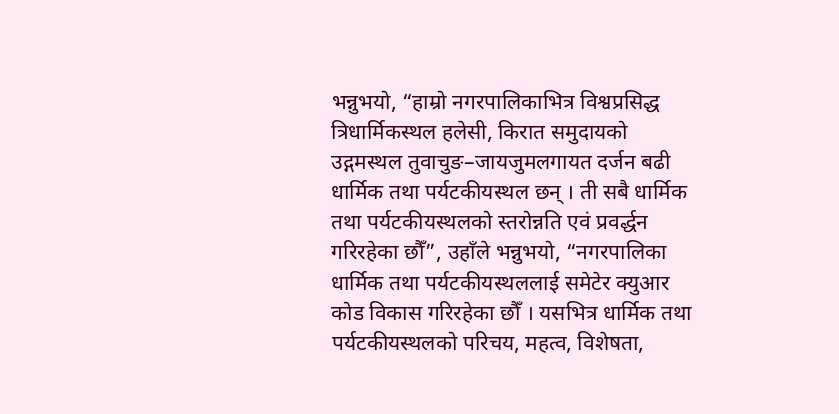भन्नुभयो, “हाम्रो नगरपालिकाभित्र विश्वप्रसिद्ध त्रिधार्मिकस्थल हलेसी, किरात समुदायको उद्गमस्थल तुवाचुङ–जायजुमलगायत दर्जन बढी धार्मिक तथा पर्यटकीयस्थल छन् । ती सबै धार्मिक तथा पर्यटकीयस्थलको स्तरोन्नति एवं प्रवर्द्धन गरिरहेका छौँ”, उहाँले भन्नुभयो, “नगरपालिका धार्मिक तथा पर्यटकीयस्थललाई समेटेर क्युआर कोड विकास गरिरहेका छौँ । यसभित्र धार्मिक तथा पर्यटकीयस्थलको परिचय, महत्व, विशेषता,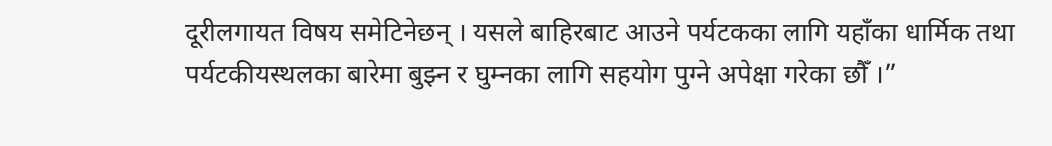दूरीलगायत विषय समेटिनेछन् । यसले बाहिरबाट आउने पर्यटकका लागि यहाँका धार्मिक तथा पर्यटकीयस्थलका बारेमा बुझ्न र घुम्नका लागि सहयोग पुग्ने अपेक्षा गरेका छौँ ।”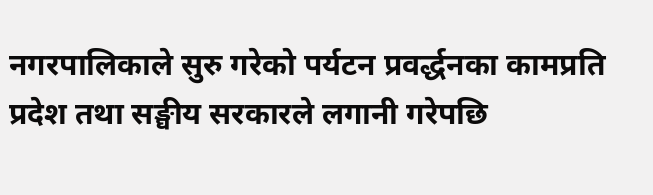नगरपालिकाले सुरु गरेको पर्यटन प्रवर्द्धनका कामप्रति प्रदेश तथा सङ्घीय सरकारले लगानी गरेपछि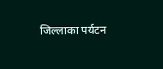जिल्लाका पर्यटन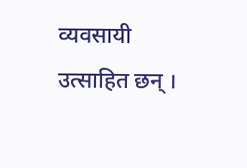व्यवसायी उत्साहित छन् ।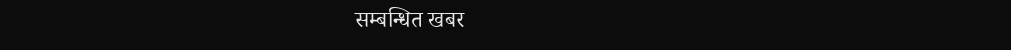सम्बन्धित खबर